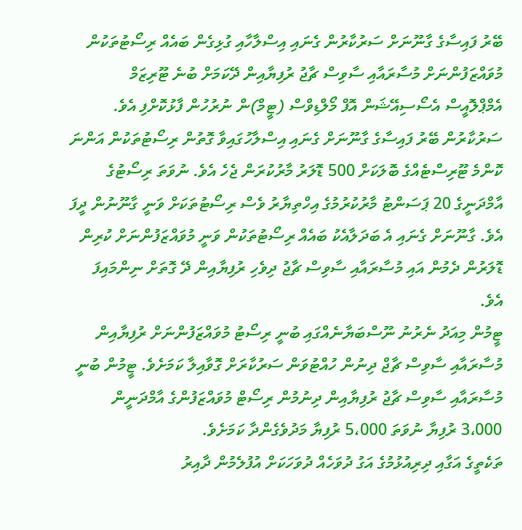ބޭރު ފައިސާގެ ގާނޫނަށް ސަރުކާރުން ގެނައި އިސްލާހާއި ގުޅިގެން ބައެއް ރިސޯޓުތަކުން މުވައްޒަފުންނަށް މުސާރައާއި ސާވިސް ޗާޖު ރުފިޔާއިން ދޭކަމަށް ބުނެ ޓޫރިޒަމް އެމްޕްލޮއީސް އެސޯސިއޭޝަން އޮފް މޯލްޑިވްސް (ޓީމް)ން ނުރުހުން ފާޅުކޮށްފި އެވެ.
ސަރުކާރުން ބޭރު ފައިސާގެ ގާނޫނަށް ގެނައި އިސްލާހުގައިވާ ގޮތުން ރިސޯޓުތަކުން އަންނަ ކޮންމެ ޓޫރިސްޓެއްގެ ބޮލަކަށް 500 ޑޮލަރު މާރުކުރަން ޖެހެ އެވެ. ނުވަތަ ރިސޯޓުގެ އާމްދަނީގެ 20 ޕަސަންޓު މާރުކުރުމުގެ އިހްތިޔާރު ވެސް ރިސޯޓުތަކަށް ވަނީ ގާނޫނުން ދީފަ އެވެ. ގާނޫނަށް ގެނައި އެ ބަދަލާއެކު ބައެއް ރިސޯޓުތަކުން ވަނީ މުވައްޒަފުންނަށް ކުރިން ޑޮލަރުން ދެމުން އައި މުސާރައާއި ސާވިސް ޗާޖު ދިވެހި ރުފިޔާއިން ދޭ ގޮތަށް ނިންމައިފަ އެވެ.
ޓީމުން މިއަދު ނެރުނު ނޫސްބަޔާނެއްގައި ބުނީ ރިސޯޓު މުވައްޒަފުންނަށް ރުފިޔާއިން މުސާރައާއި ސާވިސް ޗާޖް ދިނުން ހުއްޓުވަން ސަރުކާރަށް ގޮވާއިލާ ކަމަށެވެ. ޓީމުން ބުނީ މުސާރައާއި ސާވިސް ޗާޖު ރުފިޔާއިން ދިނުމުން ރިސޯޓް މުވައްޒަފުންގެ އާމްދަނީން 3،000 ރުފިޔާ ނުވަތަ 5،000 ރުފިޔާ މަދުވެގެންދާ ކަމަށެވެ.
ތަކެތީގެ އަގާއި ދިރިއުޅުމުގެ އަގު ދުވަހެއް ދުވަހަކަށް އުފުލެމުން ދާއިރު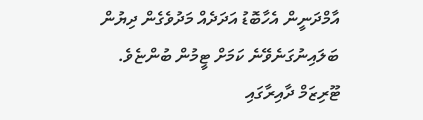އާމްދަނީން އެހާބޮޑު އަދަދެއް މަދުވެގެން ދިޔުން ބަލައިނުގަނެވޭނެ ކަމަށް ޓީމުން ބުންޏެވެ. ޓޫރިޒަމް ދާއިރާގައި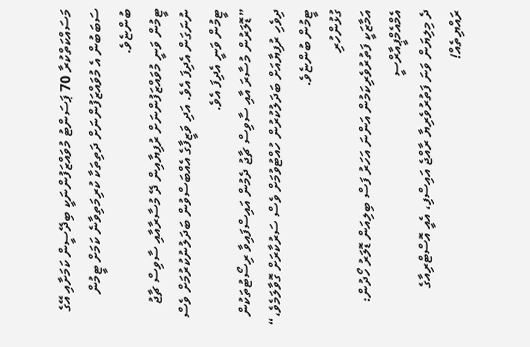މަސައްކަތްކުރާ 70 ޕަސަންޓު މުވައްޒަފުންނަކީ ބިދޭސީން ކަމަށާއި އޭގެ ސަބަބުން އެ މުވައްޒަފުންނަށް ދަތިތަކާ ކުރިމަތިވާނެ ކަމަށް ޓީމުން ބުންޏެވެ.
ޓީމުން ވަނީ މުވައްޒަފުންނަށް ރުފިޔާއިން ދޭ މުސާރާއާއި ސާވިސް ޗާޖު ނުނަގަން އެދިފަ އެވެ. އަދި ވަޒީފާގެ އެއްބަސްވުން ބަދަލުނުކުރުމަށް ވެސް ޓީމުން ވަނީ އެދިފަ އެވެ.
”ޑޮލަރުން މުސާރަ އާއި ސާވިސް ޗާޖު ދެމުން އައިސްފައިވާ ރިސޯޓުތަކުން ދިވެހި ރުފިޔާއަށް ބަދަލުކުރުން ހުއްޓުވުމަށް ވެސް ސަރުކާރަށް ގޮވާލަމެވެ،“ ޓީމުން ބުންޏެވެ.
ގުޅުންހުރި
އަމާޒަކީ ފަތުރުވެރިކަމުން އަންނަ އަހަރު ފަސް ބިލިއަން ޑޮލަރު ހޯދުން: އެމްއެމްޕީއާރްސީ
ދެ މިލިޔަން ވަނަ ފަތުރުވެރިޔާ ރާއްޖެ އައިސްފި، އެއީ އޮސްޓްރިއާގެ ރައްޔިތެއް!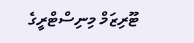ޓޫރިޒަމް މިނިސްޓްރީގެ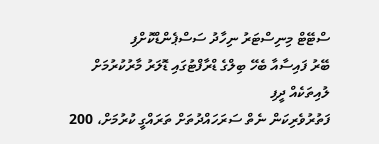ސްޓޭޓް މިނިސްޓަރު ނިހާދު ސަސްޕެންޑްކޮށްފި
ބޭރު ފައިސާއާ ބެހޭ ބިލްގެ ޑްރާފްޓުގައި ޑޮލަރު މާރުކުރުމަށް ލުއިތަކެއް ދީފި
ފަތުރުވެރިކަން ނެތް ސަރަހައްދުތަށް ތަރައްގީ ކުރުމަށް، 200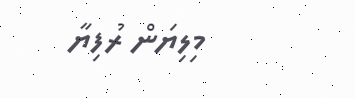މިލިޔަން ރުފިޔާ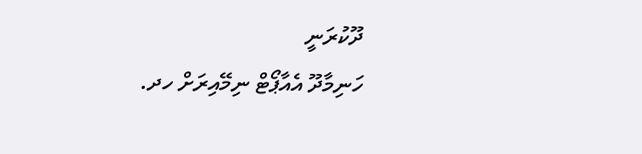ދޫކުރަނީ
ހަނިމާދޫ އެއާޕޯޓް ނިމޭއިރަށް ހދ.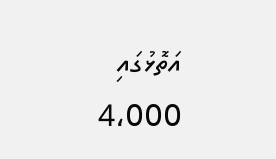އަތޮޅުގައި 4،000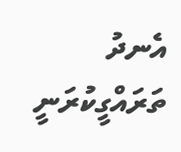އެނދު ތަރައްގީކުރަނީ